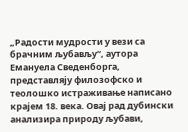„Радости мудрости у вези са брачним љубављу“, аутора Емануела Сведенборга, представляју филозофско и теолошко истраживање написано крајем 18. века. Овај рад дубински анализира природу љубави,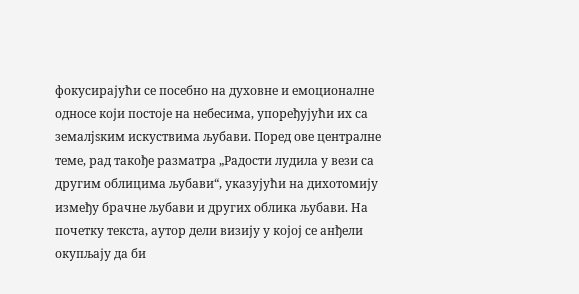фокусирајући се посебно на духовне и емоционалне односе који постоје на небесима, упоређујући их са земалjsким искуствима љубави. Поред ове централне теме, рад такође разматра „Радости лудила у вези са другим облицима љубави“, указујући на дихотомију између брачне љубави и других облика љубави. На почетку текста, аутор дели визију у којој се анђели окупљају да би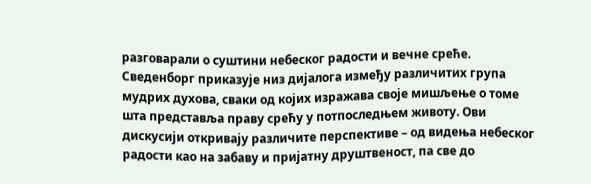разговарали о суштини небеског радости и вечне среће. Сведенборг приказује низ дијалога између различитих група мудрих духова, сваки од којих изражава своје мишљење о томе шта представља праву срећу у потпоследњем животу. Ови дискусији откривају различите перспективе – од видења небеског радости као на забаву и пријатну друштвеност, па све до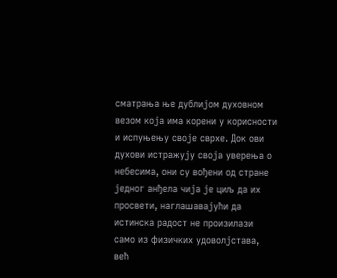сматрања ње дублијом духовном везом која има корени у корисности и испуњењу своје сврхе. Док ови духови истражују своја уверења о небесима, они су вођени од стране једног анђела чија је циљ да их просвети, наглашавајући да истинска радост не произилази само из физичких удоволјстава, већ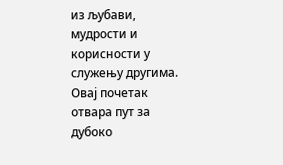из љубави, мудрости и корисности у служењу другима. Овај почетак отвара пут за дубоко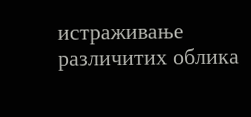истраживање различитих облика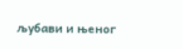љубави и њеног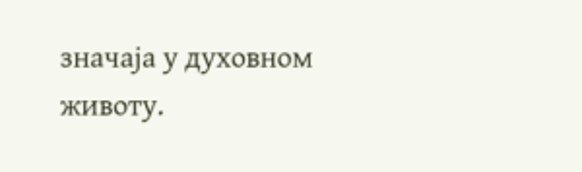значаја у духовном животу.